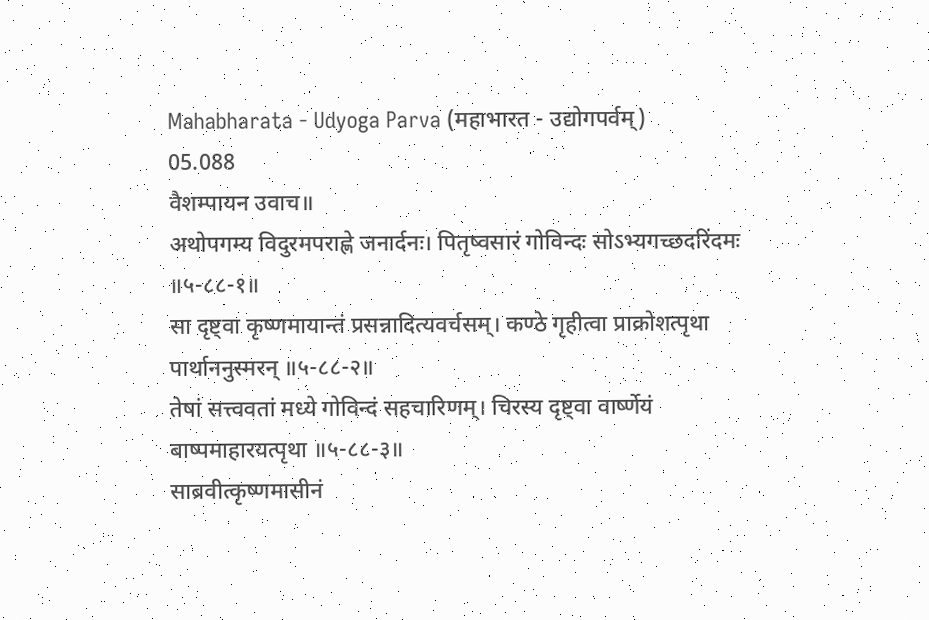Mahabharata - Udyoga Parva (महाभारत - उद्योगपर्वम्)
05.088
वैशम्पायन उवाच॥
अथोपगम्य विदुरमपराह्णे जनार्दनः। पितृष्वसारं गोविन्दः सोऽभ्यगच्छदरिंदमः ॥५-८८-१॥
सा दृष्ट्वा कृष्णमायान्तं प्रसन्नादित्यवर्चसम्। कण्ठे गृहीत्वा प्राक्रोशत्पृथा पार्थाननुस्मरन् ॥५-८८-२॥
तेषां सत्त्ववतां मध्ये गोविन्दं सहचारिणम्। चिरस्य दृष्ट्वा वार्ष्णेयं बाष्पमाहारयत्पृथा ॥५-८८-३॥
साब्रवीत्कृष्णमासीनं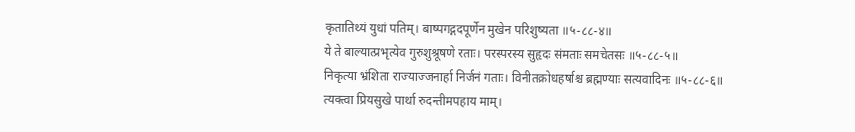कृतातिथ्यं युधां पतिम्। बाष्पगद्गदपूर्णेन मुखेन परिशुष्यता ॥५-८८-४॥
ये ते बाल्यात्प्रभृत्येव गुरुशुश्रूषणे रताः। परस्परस्य सुहृदः संमताः समचेतसः ॥५-८८-५॥
निकृत्या भ्रंशिता राज्याज्जनार्हा निर्जनं गताः। विनीतक्रोधहर्षाश्च ब्रह्मण्याः सत्यवादिनः ॥५-८८-६॥
त्यक्त्वा प्रियसुखे पार्था रुदन्तीमपहाय माम्।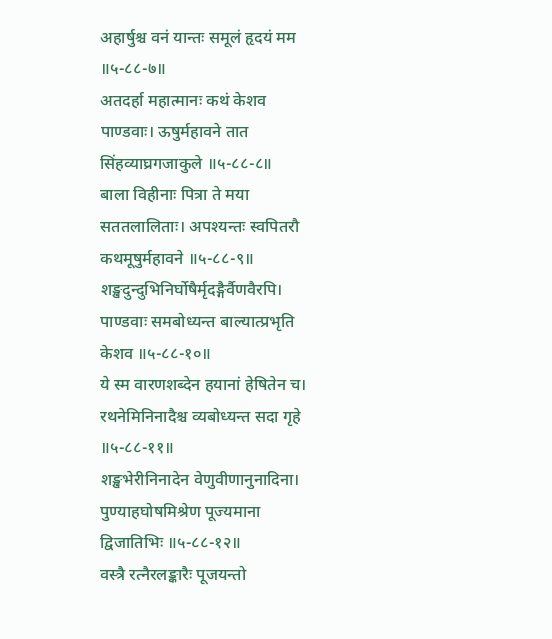अहार्षुश्च वनं यान्तः समूलं हृदयं मम ॥५-८८-७॥
अतदर्हा महात्मानः कथं केशव पाण्डवाः। ऊषुर्महावने तात सिंहव्याघ्रगजाकुले ॥५-८८-८॥
बाला विहीनाः पित्रा ते मया सततलालिताः। अपश्यन्तः स्वपितरौ कथमूषुर्महावने ॥५-८८-९॥
शङ्खदुन्दुभिनिर्घोषैर्मृदङ्गैर्वैणवैरपि। पाण्डवाः समबोध्यन्त बाल्यात्प्रभृति केशव ॥५-८८-१०॥
ये स्म वारणशब्देन हयानां हेषितेन च। रथनेमिनिनादैश्च व्यबोध्यन्त सदा गृहे ॥५-८८-११॥
शङ्खभेरीनिनादेन वेणुवीणानुनादिना। पुण्याहघोषमिश्रेण पूज्यमाना द्विजातिभिः ॥५-८८-१२॥
वस्त्रै रत्नैरलङ्कारैः पूजयन्तो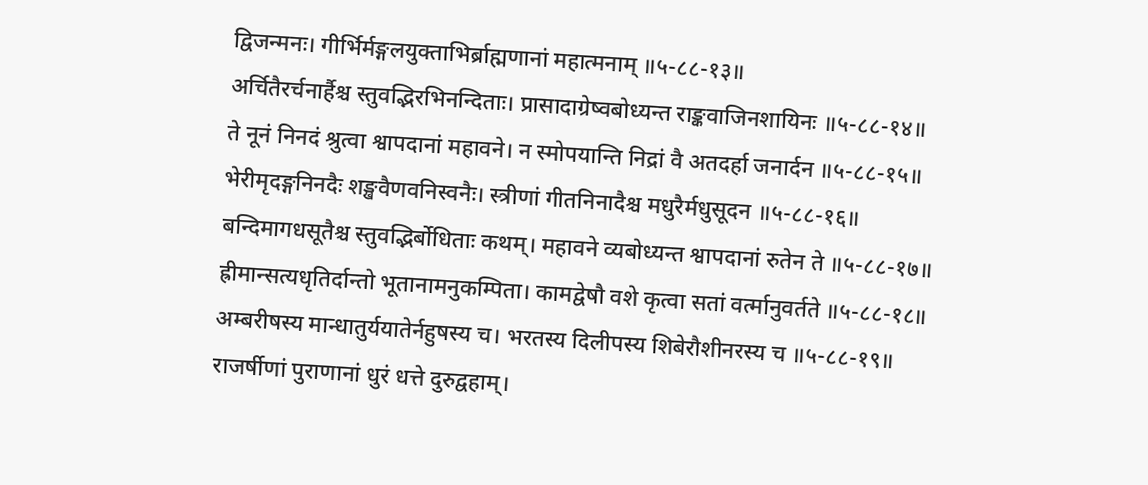द्विजन्मनः। गीर्भिर्मङ्गलयुक्ताभिर्ब्राह्मणानां महात्मनाम् ॥५-८८-१३॥
अर्चितैरर्चनार्हैश्च स्तुवद्भिरभिनन्दिताः। प्रासादाग्रेष्वबोध्यन्त राङ्कवाजिनशायिनः ॥५-८८-१४॥
ते नूनं निनदं श्रुत्वा श्वापदानां महावने। न स्मोपयान्ति निद्रां वै अतदर्हा जनार्दन ॥५-८८-१५॥
भेरीमृदङ्गनिनदैः शङ्खवैणवनिस्वनैः। स्त्रीणां गीतनिनादैश्च मधुरैर्मधुसूदन ॥५-८८-१६॥
बन्दिमागधसूतैश्च स्तुवद्भिर्बोधिताः कथम्। महावने व्यबोध्यन्त श्वापदानां रुतेन ते ॥५-८८-१७॥
ह्रीमान्सत्यधृतिर्दान्तो भूतानामनुकम्पिता। कामद्वेषौ वशे कृत्वा सतां वर्त्मानुवर्तते ॥५-८८-१८॥
अम्बरीषस्य मान्धातुर्ययातेर्नहुषस्य च। भरतस्य दिलीपस्य शिबेरौशीनरस्य च ॥५-८८-१९॥
राजर्षीणां पुराणानां धुरं धत्ते दुरुद्वहाम्।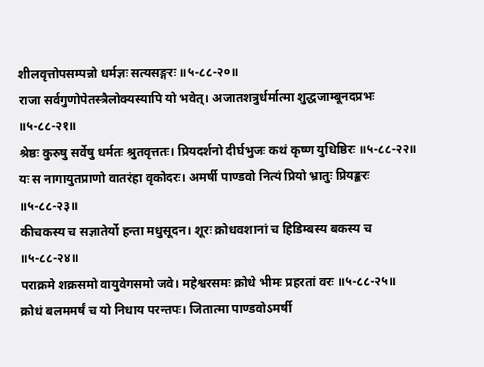शीलवृत्तोपसम्पन्नो धर्मज्ञः सत्यसङ्गरः ॥५-८८-२०॥
राजा सर्वगुणोपेतस्त्रैलोक्यस्यापि यो भवेत्। अजातशत्रुर्धर्मात्मा शुद्धजाम्बूनदप्रभः ॥५-८८-२१॥
श्रेष्ठः कुरुषु सर्वेषु धर्मतः श्रुतवृत्ततः। प्रियदर्शनो दीर्घभुजः कथं कृष्ण युधिष्ठिरः ॥५-८८-२२॥
यः स नागायुतप्राणो वातरंहा वृकोदरः। अमर्षी पाण्डवो नित्यं प्रियो भ्रातुः प्रियङ्करः ॥५-८८-२३॥
कीचकस्य च सज्ञातेर्यो हन्ता मधुसूदन। शूरः क्रोधवशानां च हिडिम्बस्य बकस्य च ॥५-८८-२४॥
पराक्रमे शक्रसमो वायुवेगसमो जवे। महेश्वरसमः क्रोधे भीमः प्रहरतां वरः ॥५-८८-२५॥
क्रोधं बलममर्षं च यो निधाय परन्तपः। जितात्मा पाण्डवोऽमर्षी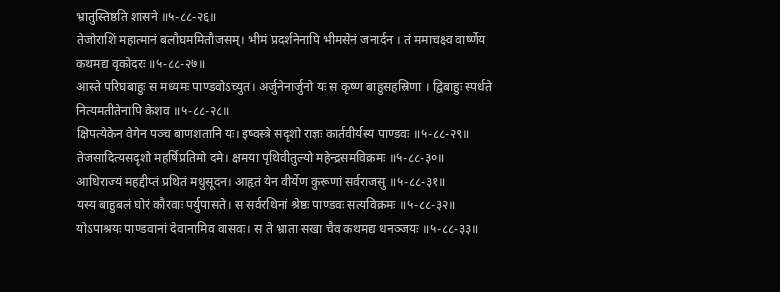भ्रातुस्तिष्ठति शासने ॥५-८८-२६॥
तेजोराशिं महात्मानं बलौघममितौजसम्। भीमं प्रदर्शनेनापि भीमसेनं जनार्दन । तं ममाचक्ष्व वार्ष्णेय कथमद्य वृकोदरः ॥५-८८-२७॥
आस्ते परिघबाहुः स मध्यमः पाण्डवोऽच्युत। अर्जुनेनार्जुनो यः स कृष्ण बाहुसहस्रिणा । द्विबाहुः स्पर्धते नित्यमतीतेनापि केशव ॥५-८८-२८॥
क्षिपत्येकेन वेगेन पञ्च बाणशतानि यः। इष्वस्त्रे सदृशो राज्ञः कार्तवीर्यस्य पाण्डवः ॥५-८८-२९॥
तेजसादित्यसदृशो महर्षिप्रतिमो दमे। क्षमया पृथिवीतुल्यो महेन्द्रसमविक्रमः ॥५-८८-३०॥
आधिराज्यं महद्दीप्तं प्रथितं मधुसूदन। आहृतं येन वीर्येण कुरूणां सर्वराजसु ॥५-८८-३१॥
यस्य बाहुबलं घोरं कौरवाः पर्युपासते। स सर्वरथिनां श्रेष्ठः पाण्डवः सत्यविक्रमः ॥५-८८-३२॥
योऽपाश्रयः पाण्डवानां देवानामिव वासवः। स ते भ्राता सखा चैव कथमद्य धनञ्जयः ॥५-८८-३३॥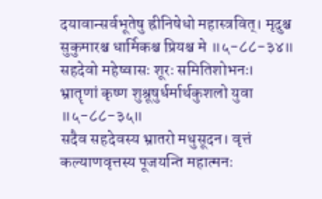दयावान्सर्वभूतेषु ह्रीनिषेधो महास्त्रवित्। मृदुश्च सुकुमारश्च धार्मिकश्च प्रियश्च मे ॥५-८८-३४॥
सहदेवो महेष्वासः शूरः समितिशोभनः। भ्रातॄणां कृष्ण शुश्रूषुर्धर्मार्थकुशलो युवा ॥५-८८-३५॥
सदैव सहदेवस्य भ्रातरो मधुसूदन। वृत्तं कल्याणवृत्तस्य पूजयन्ति महात्मनः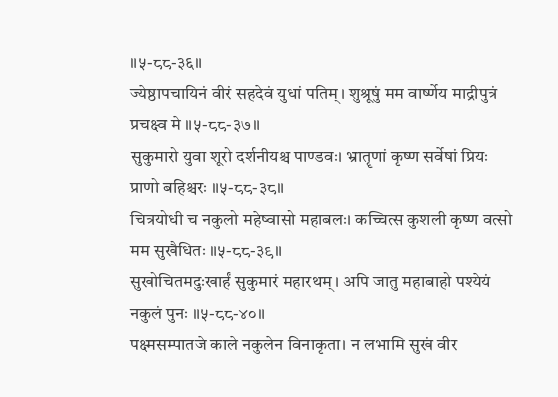॥५-८८-३६॥
ज्येष्ठापचायिनं वीरं सहदेवं युधां पतिम्। शुश्रूषुं मम वार्ष्णेय माद्रीपुत्रं प्रचक्ष्व मे ॥५-८८-३७॥
सुकुमारो युवा शूरो दर्शनीयश्च पाण्डवः। भ्रातॄणां कृष्ण सर्वेषां प्रियः प्राणो बहिश्चरः ॥५-८८-३८॥
चित्रयोधी च नकुलो महेष्वासो महाबलः। कच्चित्स कुशली कृष्ण वत्सो मम सुखैधितः ॥५-८८-३९॥
सुखोचितमदुःखार्हं सुकुमारं महारथम्। अपि जातु महाबाहो पश्येयं नकुलं पुनः ॥५-८८-४०॥
पक्ष्मसम्पातजे काले नकुलेन विनाकृता। न लभामि सुखं वीर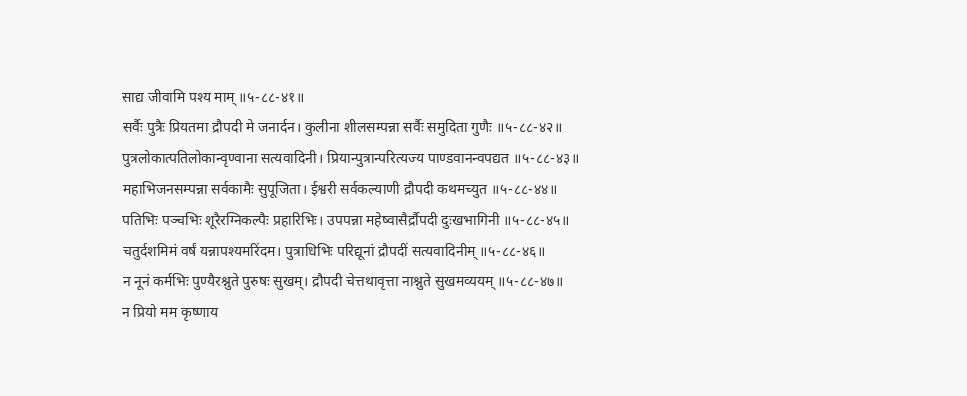साद्य जीवामि पश्य माम् ॥५-८८-४१॥
सर्वैः पुत्रैः प्रियतमा द्रौपदी मे जनार्दन। कुलीना शीलसम्पन्ना सर्वैः समुदिता गुणैः ॥५-८८-४२॥
पुत्रलोकात्पतिलोकान्वृण्वाना सत्यवादिनी। प्रियान्पुत्रान्परित्यज्य पाण्डवानन्वपद्यत ॥५-८८-४३॥
महाभिजनसम्पन्ना सर्वकामैः सुपूजिता। ईश्वरी सर्वकल्याणी द्रौपदी कथमच्युत ॥५-८८-४४॥
पतिभिः पञ्चभिः शूरैरग्निकल्पैः प्रहारिभिः। उपपन्ना महेष्वासैर्द्रौपदी दुःखभागिनी ॥५-८८-४५॥
चतुर्दशमिमं वर्षं यन्नापश्यमरिंदम। पुत्राधिभिः परिद्यूनां द्रौपदीं सत्यवादिनीम् ॥५-८८-४६॥
न नूनं कर्मभिः पुण्यैरश्नुते पुरुषः सुखम्। द्रौपदी चेत्तथावृत्ता नाश्नुते सुखमव्ययम् ॥५-८८-४७॥
न प्रियो मम कृष्णाय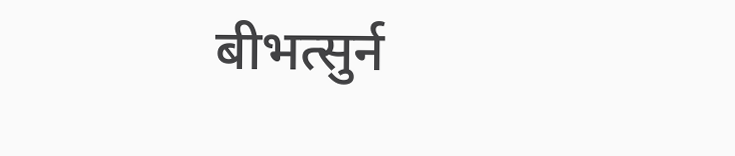बीभत्सुर्न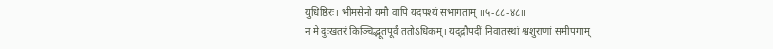युधिष्ठिरः। भीमसेनो यमौ वापि यदपश्यं सभागताम् ॥५-८८-४८॥
न मे दुःखतरं किञ्चिद्भूतपूर्वं ततोऽधिकम्। यद्द्रौपदीं निवातस्थां श्वशुराणां समीपगाम्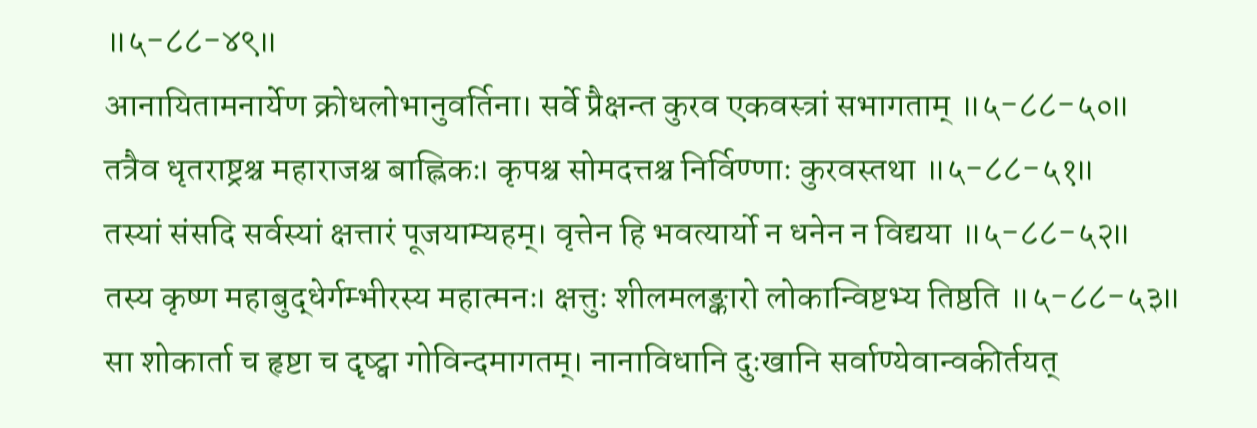॥५-८८-४९॥
आनायितामनार्येण क्रोधलोभानुवर्तिना। सर्वे प्रैक्षन्त कुरव एकवस्त्रां सभागताम् ॥५-८८-५०॥
तत्रैव धृतराष्ट्रश्च महाराजश्च बाह्लिकः। कृपश्च सोमदत्तश्च निर्विण्णाः कुरवस्तथा ॥५-८८-५१॥
तस्यां संसदि सर्वस्यां क्षत्तारं पूजयाम्यहम्। वृत्तेन हि भवत्यार्यो न धनेन न विद्यया ॥५-८८-५२॥
तस्य कृष्ण महाबुद्धेर्गम्भीरस्य महात्मनः। क्षत्तुः शीलमलङ्कारो लोकान्विष्टभ्य तिष्ठति ॥५-८८-५३॥
सा शोकार्ता च हृष्टा च दृष्ट्वा गोविन्दमागतम्। नानाविधानि दुःखानि सर्वाण्येवान्वकीर्तयत्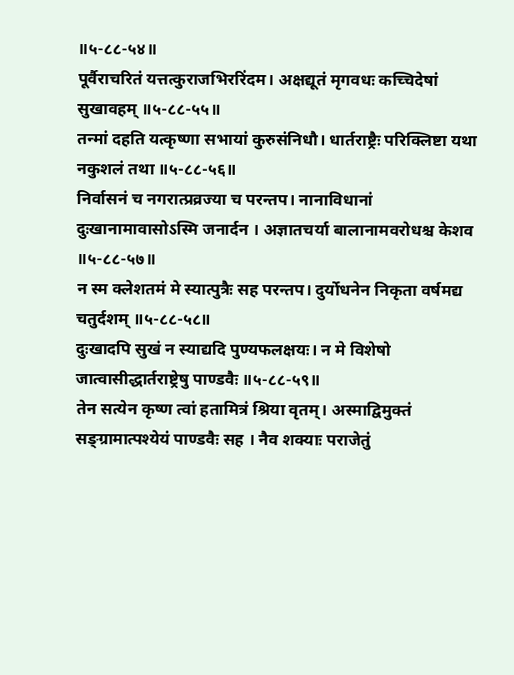॥५-८८-५४॥
पूर्वैराचरितं यत्तत्कुराजभिररिंदम। अक्षद्यूतं मृगवधः कच्चिदेषां सुखावहम् ॥५-८८-५५॥
तन्मां दहति यत्कृष्णा सभायां कुरुसंनिधौ। धार्तराष्ट्रैः परिक्लिष्टा यथा नकुशलं तथा ॥५-८८-५६॥
निर्वासनं च नगरात्प्रव्रज्या च परन्तप। नानाविधानां दुःखानामावासोऽस्मि जनार्दन । अज्ञातचर्या बालानामवरोधश्च केशव ॥५-८८-५७॥
न स्म क्लेशतमं मे स्यात्पुत्रैः सह परन्तप। दुर्योधनेन निकृता वर्षमद्य चतुर्दशम् ॥५-८८-५८॥
दुःखादपि सुखं न स्याद्यदि पुण्यफलक्षयः। न मे विशेषो जात्वासीद्धार्तराष्ट्रेषु पाण्डवैः ॥५-८८-५९॥
तेन सत्येन कृष्ण त्वां हतामित्रं श्रिया वृतम्। अस्माद्विमुक्तं सङ्ग्रामात्पश्येयं पाण्डवैः सह । नैव शक्याः पराजेतुं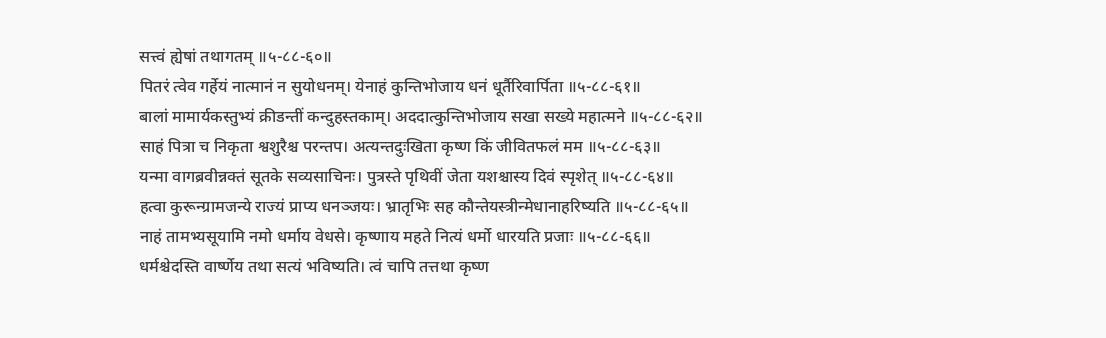सत्त्वं ह्येषां तथागतम् ॥५-८८-६०॥
पितरं त्वेव गर्हेयं नात्मानं न सुयोधनम्। येनाहं कुन्तिभोजाय धनं धूर्तैरिवार्पिता ॥५-८८-६१॥
बालां मामार्यकस्तुभ्यं क्रीडन्तीं कन्दुहस्तकाम्। अददात्कुन्तिभोजाय सखा सख्ये महात्मने ॥५-८८-६२॥
साहं पित्रा च निकृता श्वशुरैश्च परन्तप। अत्यन्तदुःखिता कृष्ण किं जीवितफलं मम ॥५-८८-६३॥
यन्मा वागब्रवीन्नक्तं सूतके सव्यसाचिनः। पुत्रस्ते पृथिवीं जेता यशश्चास्य दिवं स्पृशेत् ॥५-८८-६४॥
हत्वा कुरून्ग्रामजन्ये राज्यं प्राप्य धनञ्जयः। भ्रातृभिः सह कौन्तेयस्त्रीन्मेधानाहरिष्यति ॥५-८८-६५॥
नाहं तामभ्यसूयामि नमो धर्माय वेधसे। कृष्णाय महते नित्यं धर्मो धारयति प्रजाः ॥५-८८-६६॥
धर्मश्चेदस्ति वार्ष्णेय तथा सत्यं भविष्यति। त्वं चापि तत्तथा कृष्ण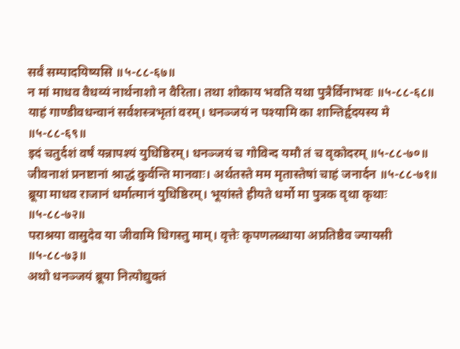सर्वं सम्पादयिष्यसि ॥५-८८-६७॥
न मां माधव वैधव्यं नार्थनाशो न वैरिता। तथा शोकाय भवति यथा पुत्रैर्विनाभवः ॥५-८८-६८॥
याहं गाण्डीवधन्वानं सर्वशस्त्रभृतां वरम्। धनञ्जयं न पश्यामि का शान्तिर्हृदयस्य मे ॥५-८८-६९॥
इदं चतुर्दशं वर्षं यन्नापश्यं युधिष्ठिरम्। धनञ्जयं च गोविन्द यमौ तं च वृकोदरम् ॥५-८८-७०॥
जीवनाशं प्रनष्टानां श्राद्धं कुर्वन्ति मानवाः। अर्थतस्ते मम मृतास्तेषां चाहं जनार्दन ॥५-८८-७१॥
ब्रूया माधव राजानं धर्मात्मानं युधिष्ठिरम्। भूयांस्ते हीयते धर्मो मा पुत्रक वृथा कृथाः ॥५-८८-७२॥
पराश्रया वासुदेव या जीवामि धिगस्तु माम्। वृत्तेः कृपणलब्धाया अप्रतिष्ठैव ज्यायसी ॥५-८८-७३॥
अथो धनञ्जयं ब्रूया नित्योद्युक्तं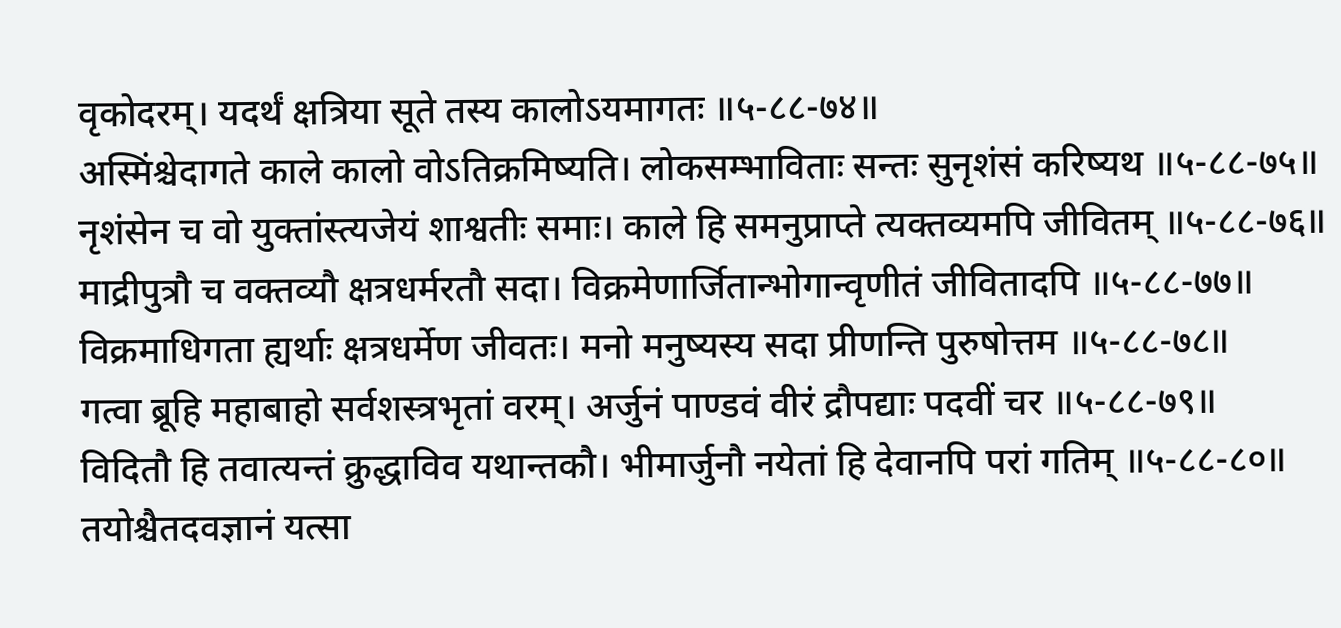वृकोदरम्। यदर्थं क्षत्रिया सूते तस्य कालोऽयमागतः ॥५-८८-७४॥
अस्मिंश्चेदागते काले कालो वोऽतिक्रमिष्यति। लोकसम्भाविताः सन्तः सुनृशंसं करिष्यथ ॥५-८८-७५॥
नृशंसेन च वो युक्तांस्त्यजेयं शाश्वतीः समाः। काले हि समनुप्राप्ते त्यक्तव्यमपि जीवितम् ॥५-८८-७६॥
माद्रीपुत्रौ च वक्तव्यौ क्षत्रधर्मरतौ सदा। विक्रमेणार्जितान्भोगान्वृणीतं जीवितादपि ॥५-८८-७७॥
विक्रमाधिगता ह्यर्थाः क्षत्रधर्मेण जीवतः। मनो मनुष्यस्य सदा प्रीणन्ति पुरुषोत्तम ॥५-८८-७८॥
गत्वा ब्रूहि महाबाहो सर्वशस्त्रभृतां वरम्। अर्जुनं पाण्डवं वीरं द्रौपद्याः पदवीं चर ॥५-८८-७९॥
विदितौ हि तवात्यन्तं क्रुद्धाविव यथान्तकौ। भीमार्जुनौ नयेतां हि देवानपि परां गतिम् ॥५-८८-८०॥
तयोश्चैतदवज्ञानं यत्सा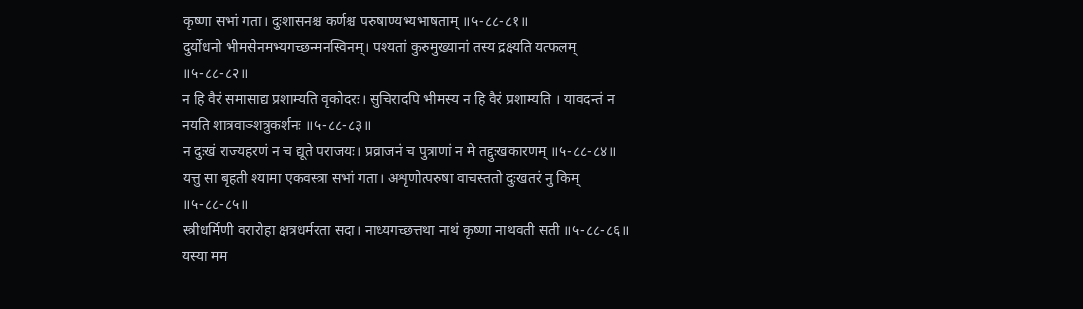कृष्णा सभां गता। दुःशासनश्च कर्णश्च परुषाण्यभ्यभाषताम् ॥५-८८-८१॥
दुर्योधनो भीमसेनमभ्यगच्छन्मनस्विनम्। पश्यतां कुरुमुख्यानां तस्य द्रक्ष्यति यत्फलम् ॥५-८८-८२॥
न हि वैरं समासाद्य प्रशाम्यति वृकोदरः। सुचिरादपि भीमस्य न हि वैरं प्रशाम्यति । यावदन्तं न नयति शात्रवाञ्शत्रुकर्शनः ॥५-८८-८३॥
न दुःखं राज्यहरणं न च द्यूते पराजयः। प्रव्राजनं च पुत्राणां न मे तद्दुःखकारणम् ॥५-८८-८४॥
यत्तु सा बृहती श्यामा एकवस्त्रा सभां गता। अशृणोत्परुषा वाचस्ततो दुःखतरं नु किम् ॥५-८८-८५॥
स्त्रीधर्मिणी वरारोहा क्षत्रधर्मरता सदा। नाध्यगच्छत्तथा नाथं कृष्णा नाथवती सती ॥५-८८-८६॥
यस्या मम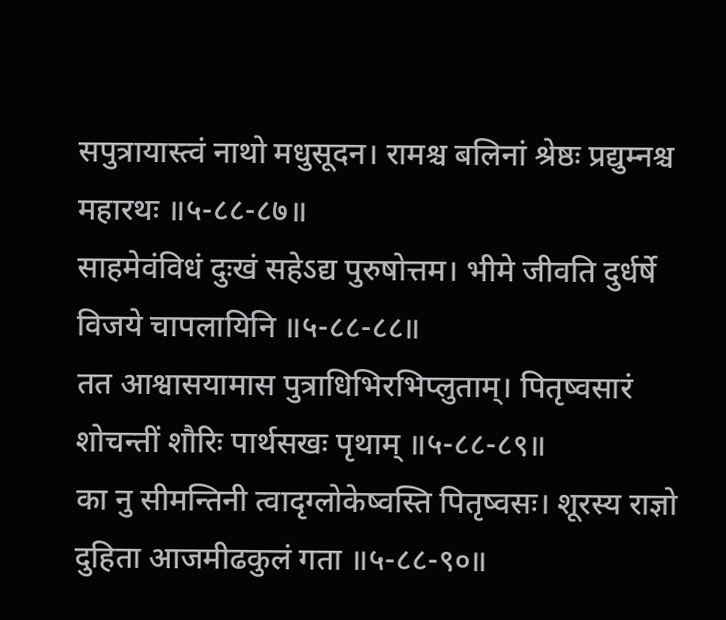सपुत्रायास्त्वं नाथो मधुसूदन। रामश्च बलिनां श्रेष्ठः प्रद्युम्नश्च महारथः ॥५-८८-८७॥
साहमेवंविधं दुःखं सहेऽद्य पुरुषोत्तम। भीमे जीवति दुर्धर्षे विजये चापलायिनि ॥५-८८-८८॥
तत आश्वासयामास पुत्राधिभिरभिप्लुताम्। पितृष्वसारं शोचन्तीं शौरिः पार्थसखः पृथाम् ॥५-८८-८९॥
का नु सीमन्तिनी त्वादृग्लोकेष्वस्ति पितृष्वसः। शूरस्य राज्ञो दुहिता आजमीढकुलं गता ॥५-८८-९०॥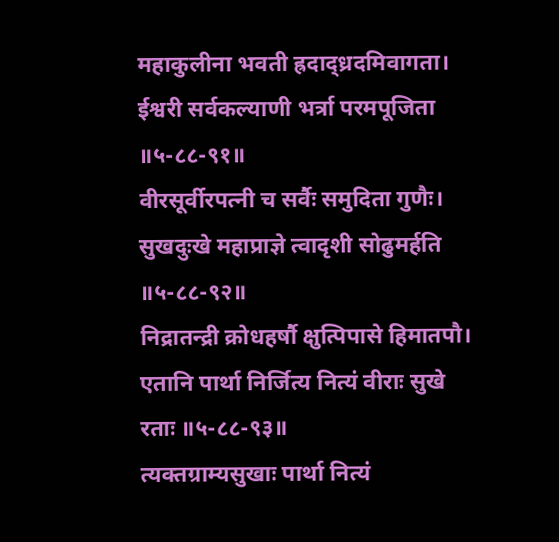महाकुलीना भवती ह्रदाद्ध्रदमिवागता। ईश्वरी सर्वकल्याणी भर्त्रा परमपूजिता ॥५-८८-९१॥
वीरसूर्वीरपत्नी च सर्वैः समुदिता गुणैः। सुखदुःखे महाप्राज्ञे त्वादृशी सोढुमर्हति ॥५-८८-९२॥
निद्रातन्द्री क्रोधहर्षौ क्षुत्पिपासे हिमातपौ। एतानि पार्था निर्जित्य नित्यं वीराः सुखे रताः ॥५-८८-९३॥
त्यक्तग्राम्यसुखाः पार्था नित्यं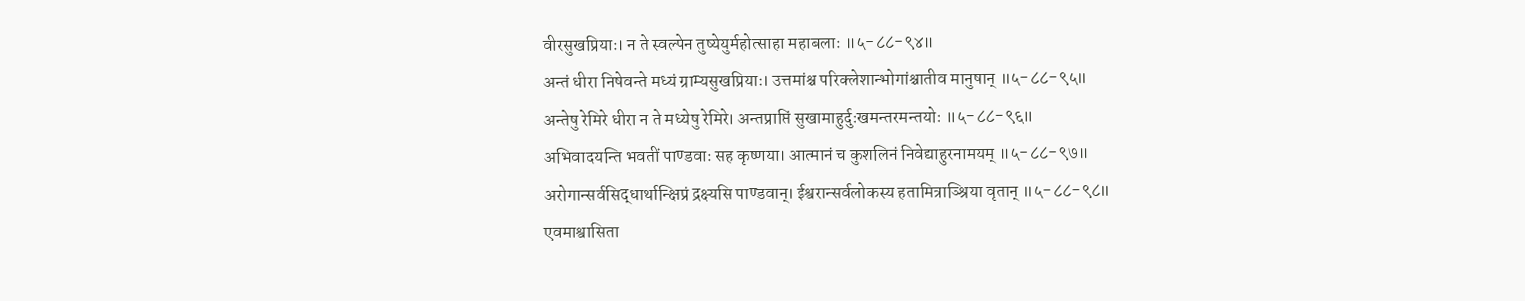वीरसुखप्रियाः। न ते स्वल्पेन तुष्येयुर्महोत्साहा महाबलाः ॥५-८८-९४॥
अन्तं धीरा निषेवन्ते मध्यं ग्राम्यसुखप्रियाः। उत्तमांश्च परिक्लेशान्भोगांश्चातीव मानुषान् ॥५-८८-९५॥
अन्तेषु रेमिरे धीरा न ते मध्येषु रेमिरे। अन्तप्राप्तिं सुखामाहुर्दुःखमन्तरमन्तयोः ॥५-८८-९६॥
अभिवादयन्ति भवतीं पाण्डवाः सह कृष्णया। आत्मानं च कुशलिनं निवेद्याहुरनामयम् ॥५-८८-९७॥
अरोगान्सर्वसिद्धार्थान्क्षिप्रं द्रक्ष्यसि पाण्डवान्। ईश्वरान्सर्वलोकस्य हतामित्राञ्श्रिया वृतान् ॥५-८८-९८॥
एवमाश्वासिता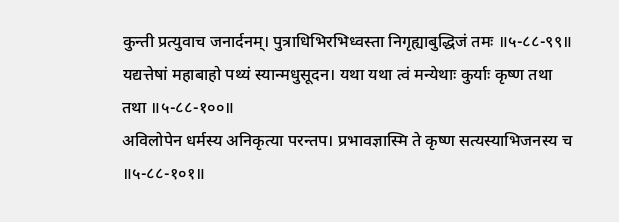कुन्ती प्रत्युवाच जनार्दनम्। पुत्राधिभिरभिध्वस्ता निगृह्याबुद्धिजं तमः ॥५-८८-९९॥
यद्यत्तेषां महाबाहो पथ्यं स्यान्मधुसूदन। यथा यथा त्वं मन्येथाः कुर्याः कृष्ण तथा तथा ॥५-८८-१००॥
अविलोपेन धर्मस्य अनिकृत्या परन्तप। प्रभावज्ञास्मि ते कृष्ण सत्यस्याभिजनस्य च ॥५-८८-१०१॥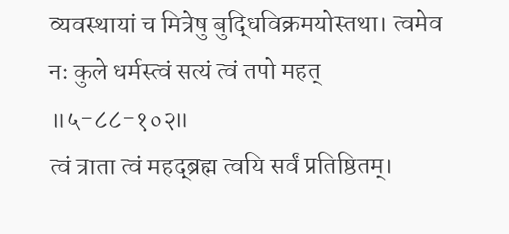व्यवस्थायां च मित्रेषु बुद्धिविक्रमयोस्तथा। त्वमेव नः कुले धर्मस्त्वं सत्यं त्वं तपो महत् ॥५-८८-१०२॥
त्वं त्राता त्वं महद्ब्रह्म त्वयि सर्वं प्रतिष्ठितम्।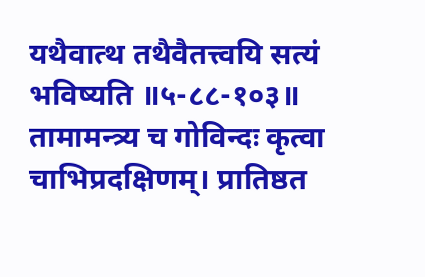यथैवात्थ तथैवैतत्त्वयि सत्यं भविष्यति ॥५-८८-१०३॥
तामामन्त्र्य च गोविन्दः कृत्वा चाभिप्रदक्षिणम्। प्रातिष्ठत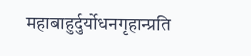महाबाहुर्दुर्योधनगृहान्प्रति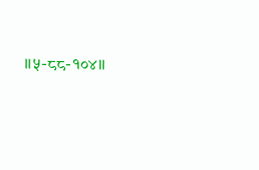॥५-८८-१०४॥